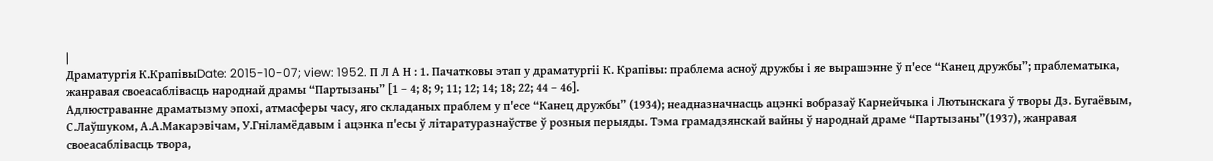|
Драматургія К.КрапівыDate: 2015-10-07; view: 1952. П Л А Н : 1. Пачатковы этап у драматургіі К. Крапівы: праблема асноў дружбы і яе вырашэнне ў п'есе “Канец дружбы”; праблематыка, жанравая своеасаблівасць народнай драмы “Партызаны” [1 – 4; 8; 9; 11; 12; 14; 18; 22; 44 – 46].
Адлюстраванне драматызму эпоxi, атмасферы часу, яго складаных праблем у п'есе “Канец дружбы” (1934); неадназначнасць ацэнкi вобразаў Карнейчыка i Лютынскага ў творы Дз. Бугаёвым, С.Лаўшуком, А.А.Макарэвічам, У.Гніламёдавым і ацэнка п'есы ў літаратуразнаўстве ў розныя перыяды. Тэма грамадзянскай вайны ў народнай драме “Партызаны”(1937), жанравая своеасаблівасць твора,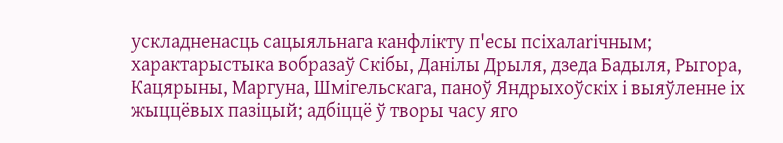ускладненасць сацыяльнага канфлiктy п'есы псiхалаriчным; характарыстыка вобразаў Скібы, Данілы Дрыля, дзеда Бадыля, Рыгора, Кацярыны, Маргуна, Шмігельскага, паноў Яндрыхоўскіх і выяўленне іх жыццёвых пазіцый; адбіццё ў творы часу яго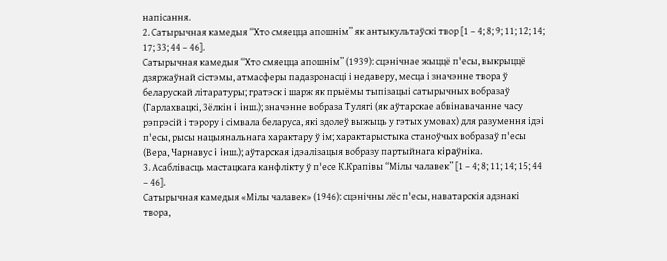напісання.
2. Сатырычная камедыя “Хто смяецца апошнім” як антыкультаўскі твор [1 – 4; 8; 9; 11; 12; 14; 17; 33; 44 – 46].
Сатырычная камедыя “Хто смяецца апошнiм” (1939): сцэнiчнае жыццё п'есы, выкрыццё дзяржаўнай сiстэмы, атмасферы падазронасцi і недаверу, месца і значэнне твора ў беларускай літаратуры; гратэск і шарж як прыёмы тыпізацыі сатырычных вобразаў (Гарлахвацкi, 3ёлкiн i iнш.); значэнне вобраза Тулягi (як аўтарскае абвінавачанне часу рэпрэсій і тэрору і сімвала беларуса, які здолеў выжыць у гэтых умовах) для разумення ідэі п'есы, рысы нацыянальнага характару ў iм; характарыстыка станоўчых вобразаў п'есы (Вера, Чарнавус i iнш.); аўтарская iдэалiзацыя вобразу партыйнага кipaўнiкa.
3. Асаблівасць мастацкага канфлікту ў п'есе К.Крапівы “Мілы чалавек” [1 – 4; 8; 11; 14; 15; 44 – 46].
Сатырычная камедыя «Мiлы чалавек» (1946): сцэнiчны лёс п'есы, наватарскiя адзнакi твора,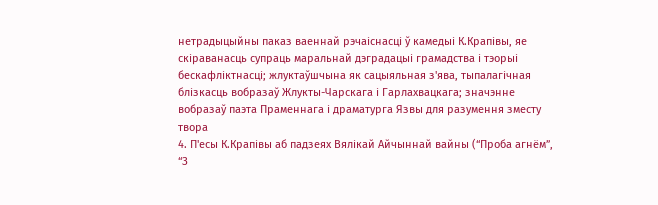нетрадыцыйны паказ ваеннай рэчаіснасці ў камедыі К.Крапівы, яе скіраванасць супраць маральнай дэградацыі грамадства і тэорыі бескафліктнасці; жлуктаўшчына як сацыяльная з'ява, тыпалагічная блізкасць вобразаў Жлукты-Чарскага і Гарлахвацкага; значэнне вобразаў паэта Праменнага і драматурга Язвы для разумення зместу твора
4. П'есы К.Крапівы аб падзеях Вялікай Айчыннай вайны (“Проба агнём”, “З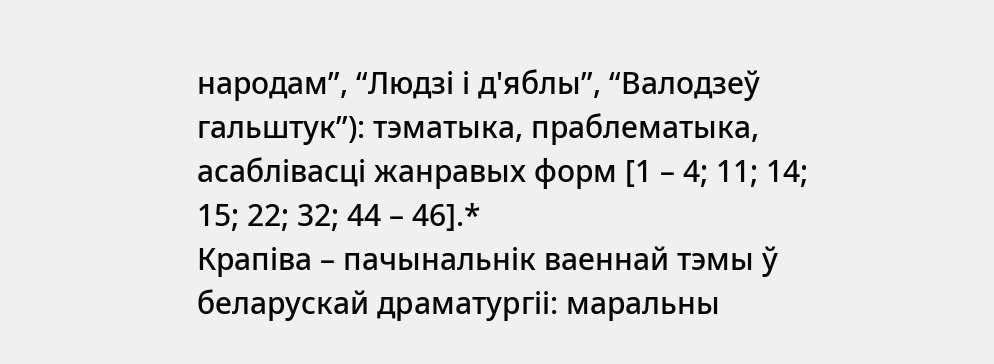народам”, “Людзі і д'яблы”, “Валодзеў гальштук”): тэматыка, праблематыка, асаблівасці жанравых форм [1 – 4; 11; 14; 15; 22; 32; 44 – 46].*
Крапiва – пачынальнiк ваеннай тэмы ў беларускай дpaмaтypгii: маральны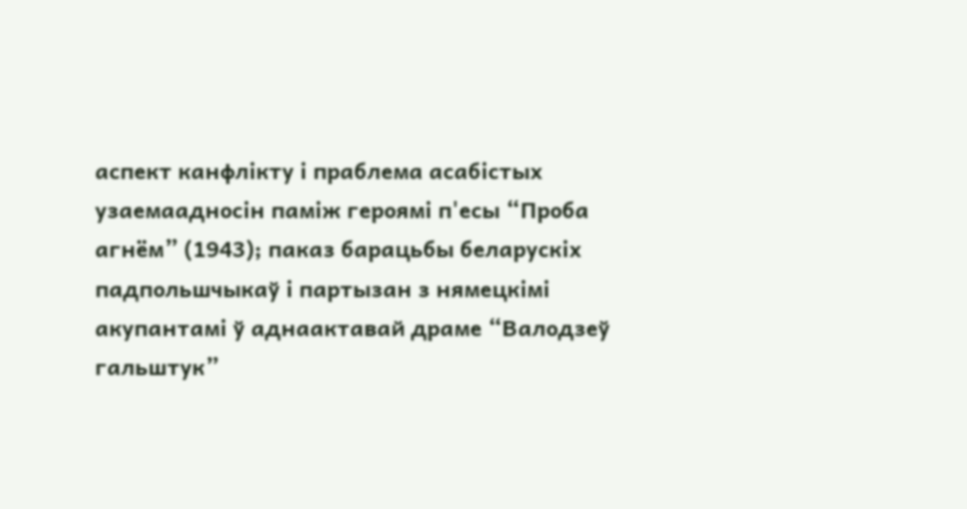аспект канфлікту і праблема асабістых узаемаадносін паміж героямі п'есы “Проба агнём” (1943); паказ барацьбы беларускіх падпольшчыкаў і партызан з нямецкімі акупантамі ў аднаактавай драме “Валодзеў гальштук”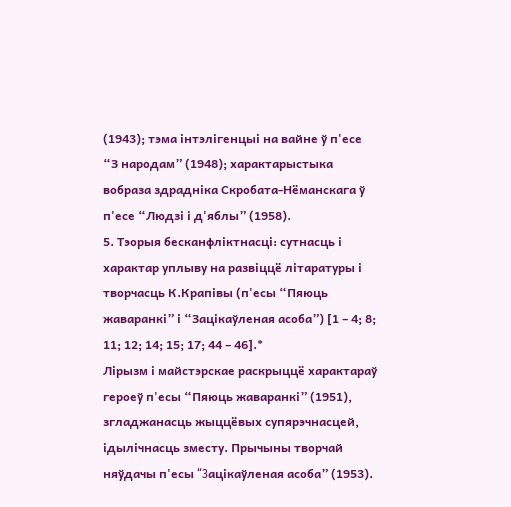(1943); тэма інтэлігенцыі на вайне ў п'есе “З народам” (1948); характарыстыка вобраза здрадніка Скробата-Нёманскага ў п'есе “Людзі і д'яблы” (1958).
5. Тэорыя бесканфліктнасці: сутнасць і характар уплыву на развіццё літаратуры і творчасць К.Крапівы (п'есы “Пяюць жаваранкі” і “Зацікаўленая асоба”) [1 – 4; 8; 11; 12; 14; 15; 17; 44 – 46].*
Лірызм і майстэрскае раскрыццё характараў героеў п'есы “Пяюць жаваранкi” (1951), згладжанасць жыццёвых супярэчнасцей, ідылічнасць зместу. Прычыны творчай няўдачы п'есы “3aцiкаўленая асоба” (1953).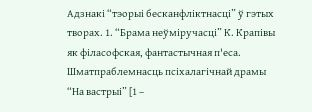Адзнакi “тэорыi бесканфлiктнасцi” ў гэтых творах. 1. “Брама неўміручасці” К. Крапівы як філасофская, фантастычная п'еса. Шматпраблемнасць псіхалагічнай драмы “На вастрыі” [1 –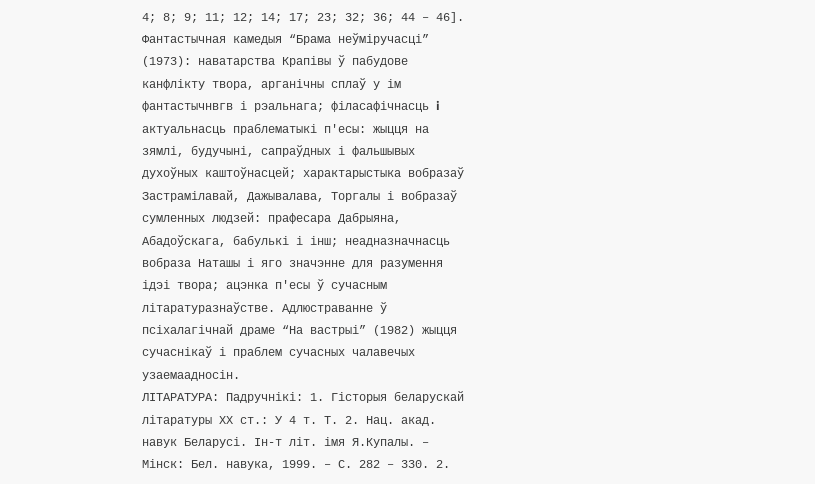4; 8; 9; 11; 12; 14; 17; 23; 32; 36; 44 – 46].
Фантастычная камедыя “Брама неўмiручасцi” (1973): наватарства Крапiвы ў пабудове канфлiкту твора, арганічны сплаў у ім фантастычнвгв і рэальнага; фiласафiчнасць i актуальнасць праблематыкi п'есы: жыцця на зямлi, будучынi, сапраўдных і фальшывых духоўных каштоўнасцей; характарыстыка вобразаў Застрамілавай, Дажывалава, Торгалы і вобразаў сумленных людзей: прафесара Дабрыяна, Абадоўскага, бабулькі і інш; неадназначнасць вобраза Наташы і яго значэнне для разумення ідэі твора; ацэнка п'есы ў сучасным літаратуразнаўстве. Адлюстраванне ў псіхалагічнай драме “На вастрыі” (1982) жыцця сучаснікаў і праблем сучасных чалавечых узаемаадносін.
ЛІТАРАТУРА: Падручнікі: 1. Гісторыя беларускай літаратуры ХХ ст.: У 4 т. Т. 2. Нац. акад. навук Беларусі. Ін-т літ. імя Я.Купалы. – Мінск: Бел. навука, 1999. – С. 282 – 330. 2.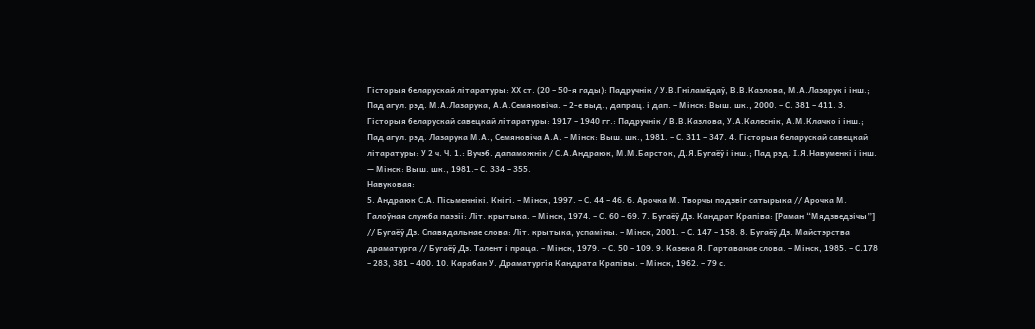Гісторыя беларускай літаратуры: ХХ ст. (20 – 50-я гады): Падручнік / У.В.Гніламёдаў, В.В.Казлова, М.А.Лазарук і інш.; Пад агул. рэд. М.А.Лазарука, А.А.Семяновіча. – 2-е выд., дапрац. і дап. – Мінск: Выш. шк., 2000. – С. 381 – 411. 3. Гісторыя беларускай савецкай літаратуры: 1917 – 1940 гг.: Падручнік / В.В.Казлова, У.А.Калеснік, А.М.Клачко і інш.; Пад агул. рэд. Лазарука М.А., Семяновіча А.А. – Мінск: Выш. шк., 1981. – С. 311 – 347. 4. Гісторыя беларускай савецкай літаратуры: У 2 ч. Ч. 1.: Вучэб. дапаможнік / С.А.Андраюк, М.М.Барсток, Д.Я.Бугаёў і інш.; Пад рэд. І.Я.Навуменкі і інш. — Мінск: Выш. шк., 1981.– С. 334 – 355.
Навуковая:
5. Андраюк С.А. Пісьменнікі. Кнігі. – Мінск, 1997. – С. 44 – 46. 6. Арочка М. Творчы подзвіг сатырыка // Арочка М. Галоўная служба паэзіі: Літ. крытыка. – Мінск, 1974. – С. 60 – 69. 7. Бугаёў Дз. Кандрат Крапіва: [Раман “Мядзведзічы”] // Бугаёў Дз. Спавядальнае слова: Літ. крытыка, успаміны. – Мінск, 2001. – С. 147 – 158. 8. Бугаёў Дз. Майстэрства драматурга // Бугаёў Дз. Талент і праца. – Мінск, 1979. – С. 50 – 109. 9. Казека Я. Гартаванае слова. – Мінск, 1985. – С.178 – 283, 381 – 400. 10. Карабан У. Драматургія Кандрата Крапівы. – Мінск, 1962. – 79 с.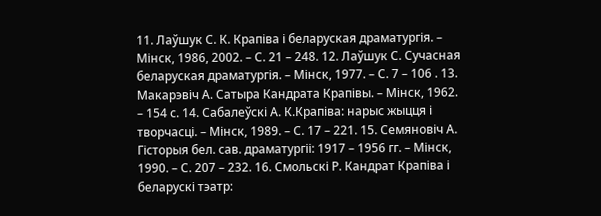11. Лаўшук С. К. Крапіва і беларуская драматургія. – Мінск, 1986, 2002. – С. 21 – 248. 12. Лаўшук С. Сучасная беларуская драматургія. – Мінск, 1977. – С. 7 – 106 . 13. Макарэвіч А. Сатыра Кандрата Крапівы. – Мінск, 1962. – 154 с. 14. Сабалеўскі А. К.Крапіва: нарыс жыцця і творчасці. – Мінск, 1989. – С. 17 – 221. 15. Семяновіч А. Гісторыя бел. сав. драматургіі: 1917 – 1956 гг. – Мінск, 1990. – С. 207 – 232. 16. Смольскі Р. Кандрат Крапіва і беларускі тэатр: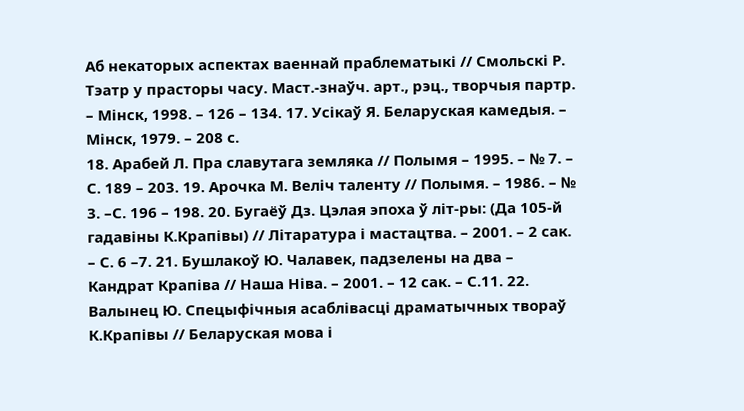Аб некаторых аспектах ваеннай праблематыкі // Смольскі Р. Тэатр у прасторы часу. Маст.-знаўч. арт., рэц., творчыя партр. – Мінск, 1998. – 126 – 134. 17. Усікаў Я. Беларуская камедыя. – Мінск, 1979. – 208 с.
18. Арабей Л. Пра славутага земляка // Полымя – 1995. – № 7. – С. 189 – 203. 19. Арочка М. Веліч таленту // Полымя. – 1986. – № 3. –С. 196 – 198. 20. Бугаёў Дз. Цэлая эпоха ў літ-ры: (Да 105-й гадавіны К.Крапівы) // Літаратура і мастацтва. – 2001. – 2 сак. – С. 6 –7. 21. Бушлакоў Ю. Чалавек, падзелены на два – Кандрат Крапіва // Наша Ніва. – 2001. – 12 сак. – С.11. 22. Валынец Ю. Спецыфічныя асаблівасці драматычных твораў К.Крапівы // Беларуская мова і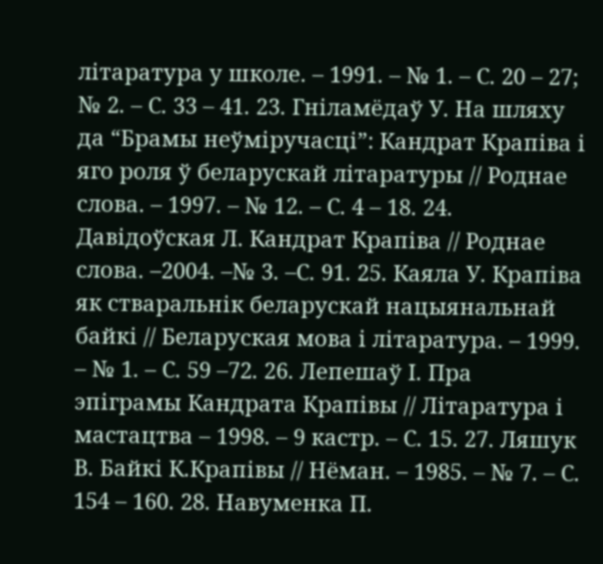літаратура у школе. – 1991. – № 1. – С. 20 – 27; № 2. – С. 33 – 41. 23. Гніламёдаў У. На шляху да “Брамы неўміручасці”: Кандрат Крапіва і яго роля ў беларускай літаратуры // Роднае слова. – 1997. – № 12. – С. 4 – 18. 24. Давідоўская Л. Кандрат Крапіва // Роднае слова. –2004. –№ 3. –С. 91. 25. Каяла У. Крапіва як стваральнік беларускай нацыянальнай байкі // Беларуская мова і літаратура. – 1999. – № 1. – С. 59 –72. 26. Лепешаў І. Пра эпіграмы Кандрата Крапівы // Літаратура і мастацтва – 1998. – 9 кастр. – С. 15. 27. Ляшук В. Байкі К.Крапівы // Нёман. – 1985. – № 7. – С. 154 – 160. 28. Навуменка П.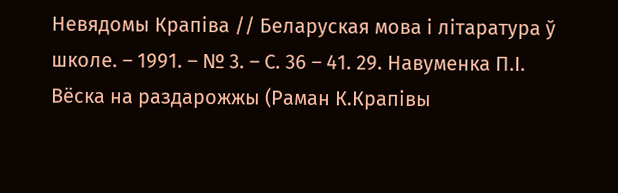Невядомы Крапіва // Беларуская мова і літаратура ў школе. – 1991. – № 3. – С. 36 – 41. 29. Навуменка П.І. Вёска на раздарожжы (Раман К.Крапівы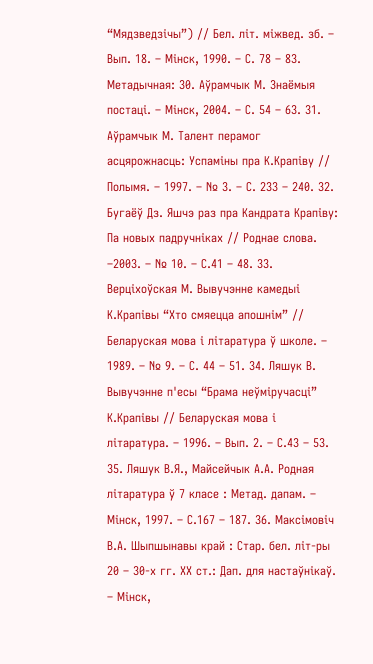“Мядзведзічы”) // Бел. літ. міжвед. зб. – Вып. 18. – Мінск, 1990. – С. 78 – 83.
Метадычная: 30. Аўрамчык М. Знаёмыя постаці. – Мінск, 2004. – С. 54 – 63. 31. Аўрамчык М. Талент перамог асцярожнасць: Успаміны пра К.Крапіву // Полымя. – 1997. – № 3. – С. 233 – 240. 32. Бугаёў Дз. Яшчэ раз пра Кандрата Крапіву: Па новых падручніках // Роднае слова. –2003. – № 10. – С.41 – 48. 33. Верціхоўская М. Вывучэнне камедыі К.Крапівы “Хто смяецца апошнім” // Беларуская мова і літаратура ў школе. – 1989. – № 9. – С. 44 – 51. 34. Ляшук В. Вывучэнне п'есы “Брама неўміручасці” К.Крапівы // Беларуская мова і літаратура. – 1996. – Вып. 2. – С.43 – 53. 35. Ляшук В.Я., Майсейчык А.А. Родная літаратура ў 7 класе : Метад. дапам. – Мінск, 1997. – С.167 – 187. 36. Максімовіч В.А. Шыпшынавы край : Стар. бел. літ-ры 20 – 30-х гг. ХХ ст.: Дап. для настаўнікаў. – Мінск,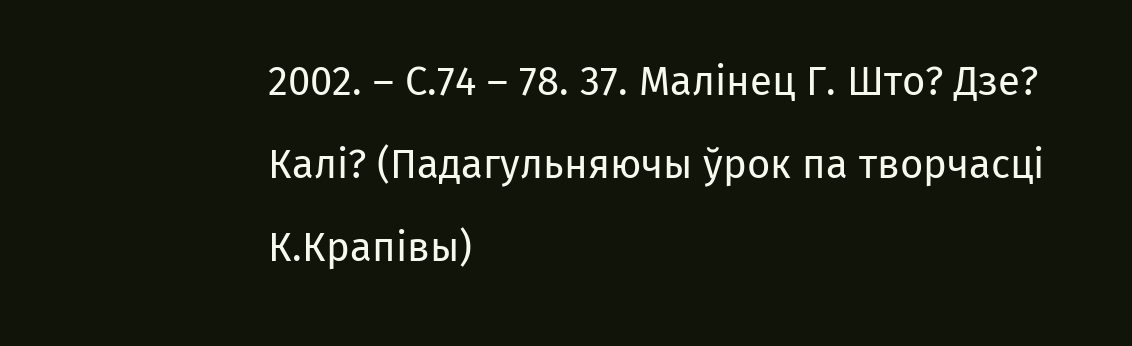2002. – С.74 – 78. 37. Малінец Г. Што? Дзе? Калі? (Падагульняючы ўрок па творчасці К.Крапівы)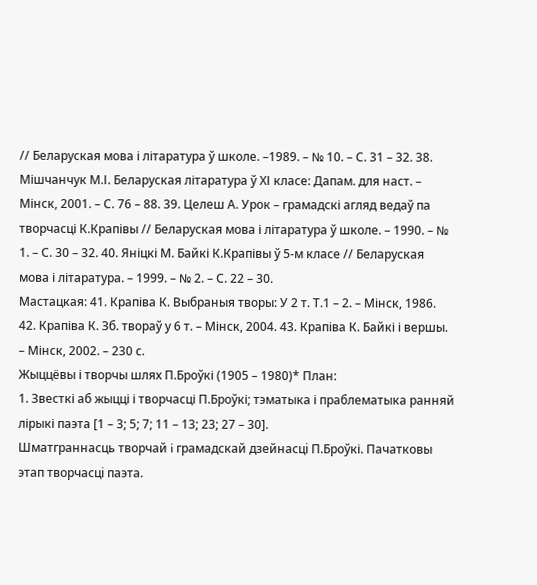// Беларуская мова і літаратура ў школе. –1989. – № 10. – С. 31 – 32. 38. Мішчанчук М.І. Беларуская літаратура ў ХІ класе: Дапам. для наст. – Мінск, 2001. – С. 76 – 88. 39. Целеш А. Урок – грамадскі агляд ведаў па творчасці К.Крапівы // Беларуская мова і літаратура ў школе. – 1990. – № 1. – С. 30 – 32. 40. Яніцкі М. Байкі К.Крапівы ў 5-м класе // Беларуская мова і літаратура. – 1999. – № 2. – С. 22 – 30.
Мастацкая: 41. Крапіва К. Выбраныя творы: У 2 т. Т.1 – 2. – Мінск, 1986. 42. Крапіва К. Зб. твораў у 6 т. – Мінск, 2004. 43. Крапіва К. Байкі і вершы. – Мінск, 2002. – 230 с.
Жыццёвы і творчы шлях П.Броўкі (1905 – 1980)* План:
1. Звесткі аб жыцці і творчасці П.Броўкі; тэматыка і праблематыка ранняй лірыкі паэта [1 – 3; 5; 7; 11 – 13; 23; 27 – 30].
Шматграннасць творчай i грамадскай дзейнасцi П.Броўкі. Пачaтковы этап творчасцi паэта.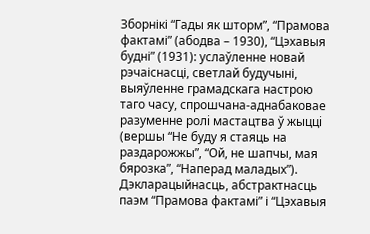Зборнікі “Гады як шторм”, “Прамова фактамі” (абодва – 1930), “Цэхавыя будні” (1931): услаўленне новай рэчаіснасці, светлай будучыні, выяўленне грамадскага настрою таго часу, спрошчана-аднабаковае разуменне ролi мастацтва ў жыццi (вершы “Не буду я стаяць на раздарожжы”, “Ой, не шапчы, мая бярозка”, “Наперад маладых”). Дэкларацыйнасць, абстрактнасць паэм “Прамова фактамі” і “Цэхавыя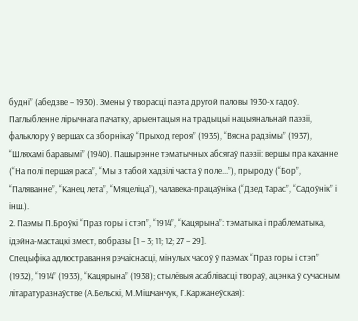будні” (абедзве – 1930). Змены ў творасці паэта другой паловы 1930-х гадоў. Паглыбленне лірычнага пачатку, арыентацыя на традыцыі нацыянальнай паэзіі, фальклору ў вершах са зборнікаў “Прыход героя” (1935), “Вясна радзімы” (1937), “Шляхамі баравымі” (1940). Пашырэнне тэматычных абсягаў паэзіі: вершы пра каханне (“На полі першая раса”, “Мы з табой хадзілі часта ў поле...”), прыроду (“Бор”, “Паляванне”, “Канец лета”, “Мяцеліца”), чалавека-працаўніка (“Дзед Тарас”, “Садоўнік” і інш.).
2. Паэмы П.Броўкі “Праз горы і стэп”, “1914”, “Кацярына”: тэматыка і праблематыка, ідэйна-мастацкі змест, вобразы [1 – 3; 11; 12; 27 – 29].
Спецыфіка адлюстравання рэчаіснасці, мінулых часоў ў паэмах “Праз горы і стэп” (1932), “1914” (1933), “Кацярына” (1938); стылёвыя асаблівасці твораў, ацэнка ў сучасным літаратуразнаўстве (А.Бельскі, М.Мішчанчук, Г.Каржанеўская):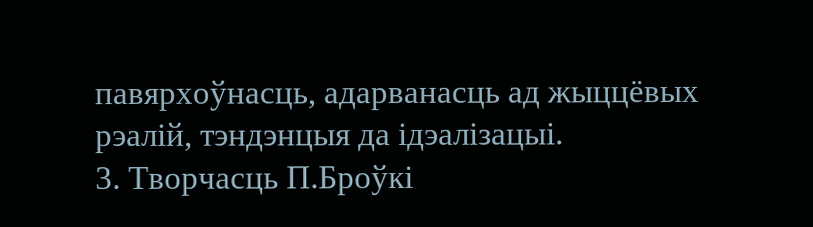павярхоўнасць, адарванасць ад жыццёвых рэалій, тэндэнцыя да ідэалізацыі.
3. Творчасць П.Броўкі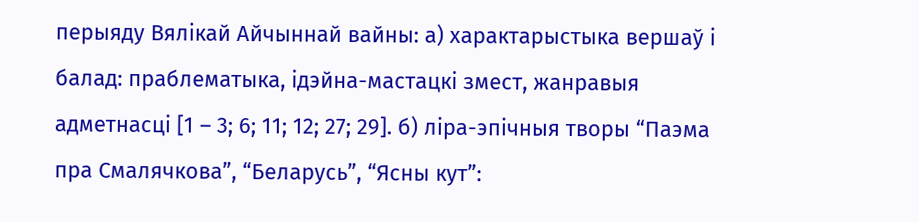перыяду Вялікай Айчыннай вайны: а) характарыстыка вершаў і балад: праблематыка, ідэйна-мастацкі змест, жанравыя адметнасці [1 – 3; 6; 11; 12; 27; 29]. б) ліра-эпічныя творы “Паэма пра Смалячкова”, “Беларусь”, “Ясны кут”: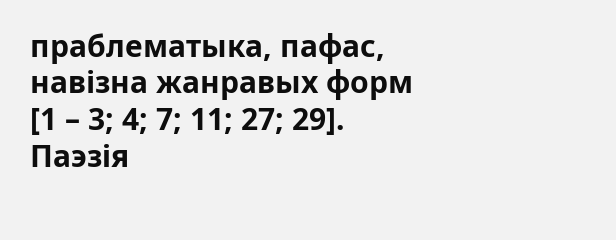праблематыка, пафас, навізна жанравых форм [1 – 3; 4; 7; 11; 27; 29].
Паэзiя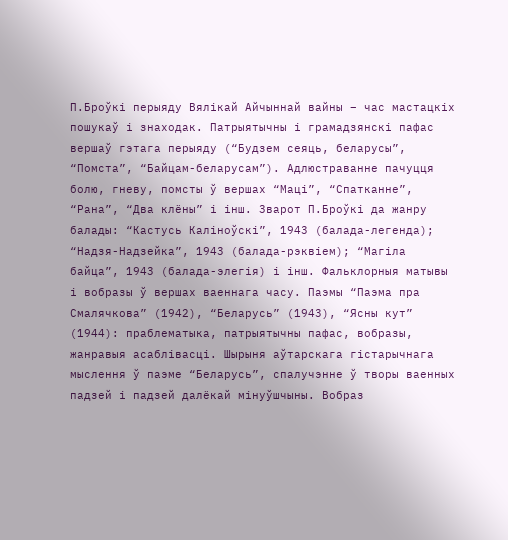П.Броўкі перыяду Вялікай Айчыннай вайны – час мaстaцкіх пошукаў i знаходак. Патрыятычны i грамадзянскi пафас вершаў гэтага перыяду (“Будзем сеяць, беларусы”, “Помста”, “Байцам-беларусам”). Адлюстраванне пачуцця болю, гневу, помсты ў вершах “Maцi”, “Спатканне”, “Рана”, “Два клёны” i iнш. Зварот П.Броўкі да жанру балады: “Кастусь Кaлiноўскi”, 1943 (балада-легенда); “Надзя-Надзейка”, 1943 (балада-рэквіем); “Магіла байца”, 1943 (балада-элегія) i iнш. Фальклорныя матывы i вобразы ў вершах ваеннага часу. Паэмы “Паэма пра Смалячкова” (1942), “Беларусь” (1943), “Ясны кут” (1944): праблематыка, патрыятычны пафас, вобразы, жанравыя асаблівасці. Шырыня аўтарскага гістарычнага мыслення ў паэме “Беларусь”, спалучэнне ў творы ваенных падзей і падзей далёкай мінуўшчыны. Вобраз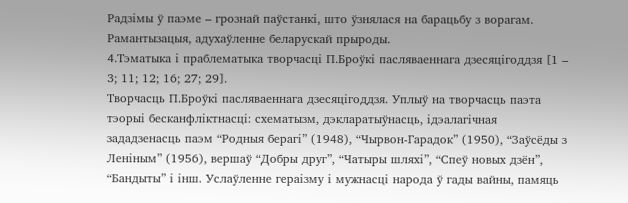Радзімы ў паэме – грознай паўстанкі, што ўзнялася на барацьбу з ворагам. Рамантызацыя, адухаўленне беларускай прыроды.
4.Тэматыка і праблематыка творчасці П.Броўкі пасляваеннага дзесяцігоддзя [1 – 3; 11; 12; 16; 27; 29].
Творчасць П.Броўкі пасляваеннага дзесяцігоддзя. Уплыў на творчасць паэта тэорыі бесканфліктнасці: схематызм, дэкларатыўнасць, ідэалагічная зададзенасць паэм “Родныя берагі” (1948), “Чырвон-Гарадок” (1950), “Заўсёды з Леніным” (1956), вершаў “Добры друг”, “Чатыры шляхі”, “Спеў новых дзён”, “Бандыты” і інш. Услаўленне гераізму і мужнасці народа ў гады вайны, памяць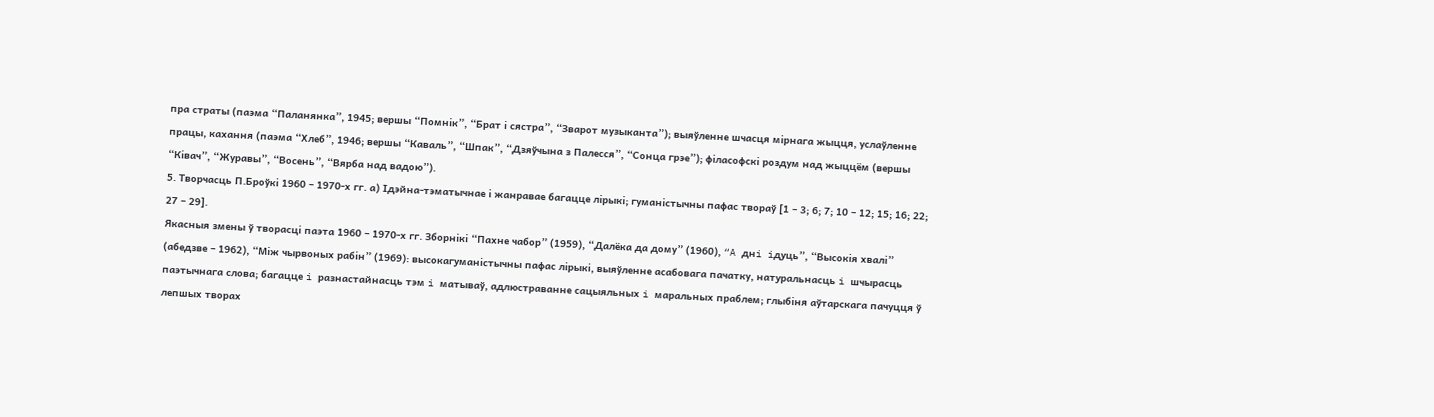пра страты (паэма “Паланянка”, 1945; вершы “Помнік”, “Брат і сястра”, “Зварот музыканта”); выяўленне шчасця мірнага жыцця, услаўленне працы, кахання (паэма “Хлеб”, 1946; вершы “Каваль”, “Шпак”, “Дзяўчына з Палесся”, “Сонца грэе”); філасофскі роздум над жыццём (вершы “Ківач”, “Журавы”, “Восень”, “Вярба над вадою”).
5. Творчасць П.Броўкі 1960 – 1970-х гг. а) Ідэйна-тэматычнае і жанравае багацце лірыкі; гуманістычны пафас твораў [1 – 3; 6; 7; 10 – 12; 15; 16; 22; 27 – 29].
Якасныя змены ў творасці паэта 1960 – 1970-х гг. Зборнікі “Пахне чабор” (1959), “Далёка да дому” (1960), “A днi iдyць”, “Высокія хвалі” (абедзве – 1962), “Між чырвоных рабін” (1969): высокагyмaнiстычны пафас лiрыкi, выяўленне асабовага пачатку, натyральнасць i шчырасць паэтычнага слова; багацце i разнастайнасць тэм i матываў, адлюстраванне сацыяльных i маральных праблем; глыбiня аўтарскага пачуцця ў лепшых творах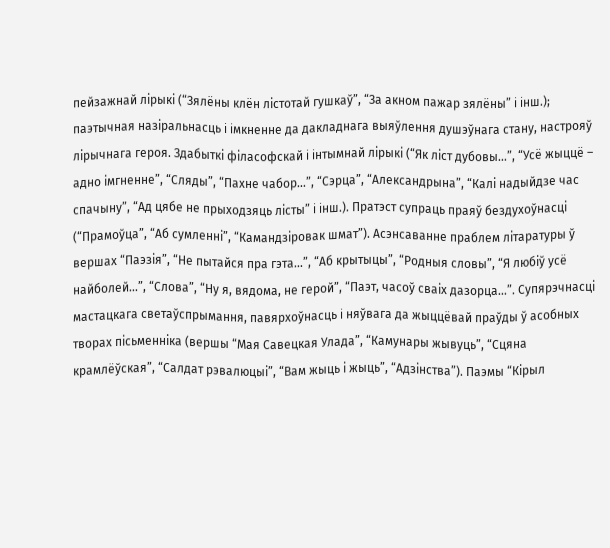пейзажнай лiрыкi (“Зялёны клён лiстотай гушкаў”, “За акном пажар зялёны” i iнш.); паэтычная назiральнасць i iмкнeннe да дакладнага выяўлення душэўнага стану, настрояў лiрычнага героя. Здабыткi фiласофскай i iнтымнай лiрыкi (“Як лiст дубовы...”, “Усё жыццё – адно імгненне”, “Сляды”, “Пахне чабор...”, “Сэрца”, “Александрына”, “Калi надыйдзе час спачыну”, “Ад цябе не прыходзяць лісты” i iнш.). Пратэст супраць праяў бездухоўнасці (“Прамоўца”, “Аб сумленні”, “Камандзіровак шмат”). Асэнсаванне праблем літаратуры ў вершах “Паэзія”, “Не пытайся пра гэта...”, “Аб крытыцы”, “Родныя словы”, “Я любіў усё найболей...”, “Слова”, “Ну я, вядома, не герой”, “Паэт, часоў сваіх дазорца...”. Супярэчнасцi мастацкага светаўспрымання, павярхоўнасць i няўвага да жыццёвай праўды ў асобных творах пiсьменнiка (вершы “Мая Савецкая Улада”, “Камунары жывуць”, “Сцяна крамлёўская”, “Салдат рэвалюцыі”, “Вам жыць і жыць”, “Адзінства”). Паэмы “Кірыл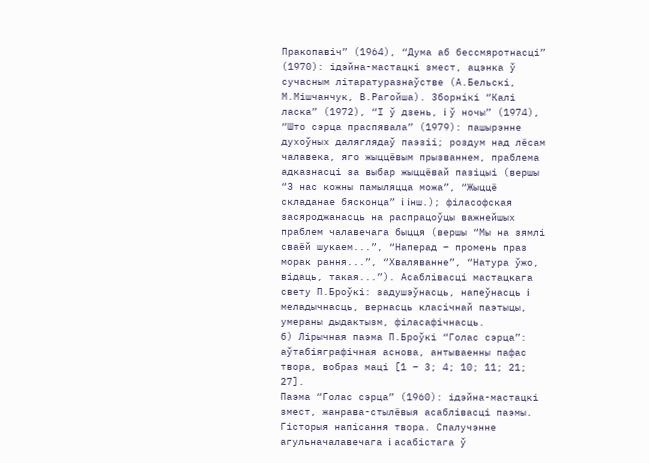Пракопавіч” (1964), “Дума аб бессмяротнасці” (1970): ідэйна-мастацкі змест, ацэнка ў сучасным літаратуразнаўстве (А.Бельскі, М.Мішчанчук, В.Рагойша). 3борнiкi “Калi ласка” (1972), “І ў дзень, i ў ночы” (1974), “Што сэрца праспявала” (1979): пашырэнне духоўных даляглядаў паэзіі; роздум над лёсам чалавека, яго жыццёвым прызваннем, праблема адказнасцi за выбар жыццёвай пазiцыi (вершы “З нас кожны памыляцца можа”, “Жыццё складанае бясконца” i iнш.); філасофская засяроджанасць на распрацоўцы важнейшых праблем чалавечага быцця (вершы “Мы на зямлі сваёй шукаем...”, “Наперад – промень праз морак рання...”, “Хваляванне”, “Натура ўжо, відаць, такая...”). Асаблiвасцi мастацкага свету П.Броўкi: задушэўнасць, напеўнасць i меладычнасць, вернасць класiчнай паэтыцы, умераны дыдактызм, фiласафiчнасць.
б) Лірычная паэма П.Броўкі “Голас сэрца”: аўтабіяграфічная аснова, антываенны пафас твора, вобраз маці [1 – 3; 4; 10; 11; 21; 27].
Паэма “Голас сэрца” (1960): ідэйна-мастацкі змест, жанрава-стылёвыя асаблiвасцi паэмы. Гiсторыя напiсання твора. Спалучэнне агульначалавечага i асабiстага ў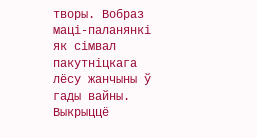творы. Вобраз мацi-паланянкi як сiмвал пакутнiцкага лёсу жанчыны ў гады вайны. Выкрыццё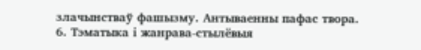злачынстваў фашызму. Антываенны пафас твора.
6. Тэматыка і жанрава-стылёвыя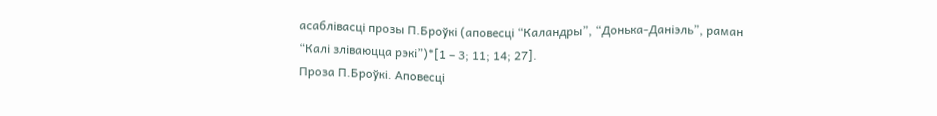асаблівасці прозы П.Броўкі (аповесці “Каландры”, “Донька-Даніэль”, раман “Калі зліваюцца рэкі”)*[1 – 3; 11; 14; 27].
Проза П.Броўкі. Аповесці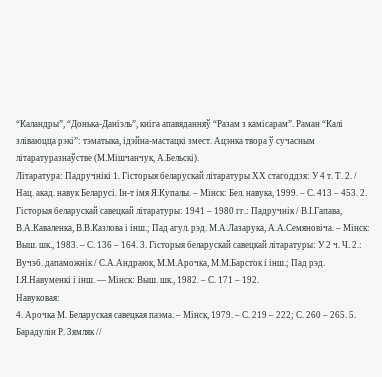“Каландры”, “Донька-Даніэль”, кніга апавяданняў “Разам з камісарам”. Раман “Калі зліваюцца рэкі”: тэматыка, ідэйна-мастацкі змест. Ацэнка твора ў сучасным літаратуразнаўстве (М.Мішчанчук, А.Бельскі).
Літаратура: Падручнікі 1. Гісторыя беларускай літаратуры ХХ стагоддзя: У 4 т. Т. 2. / Нац. акад. навук Беларусі. Ін-т імя Я.Купалы. – Мінск: Бел. навука, 1999. – С. 413 – 453. 2. Гісторыя беларускай савецкай літаратуры: 1941 – 1980 гг.: Падручнік / В.І.Гапава, В.А.Каваленка, В.В.Казлова і інш.; Пад агул. рэд. М.А.Лазарука, А.А.Семяновіча. – Мінск: Выш. шк., 1983. – С. 136 – 164. 3. Гісторыя беларускай савецкай літаратуры: У 2 ч. Ч. 2.: Вучэб. дапаможнік / С.А.Андраюк, М.М.Арочка, М.М.Барсток і інш.; Пад рэд. І.Я.Навуменкі і інш. — Мінск: Выш. шк., 1982. – С. 171 – 192.
Навуковая:
4. Арочка М. Беларуская савецкая паэма. – Мінск, 1979. – С. 219 – 222; С. 260 – 265. 5. Барадулiн Р. 3ямляк //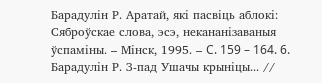Барадулiн Р. Аратай, якi пасвiць аблокi: Сяброўскае слова, эсэ, некананiзаваныя ўспамiны. – Мінск, 1995. – C. 159 – 164. 6. Барадулін Р. З-пад Ушачы крыніцы... //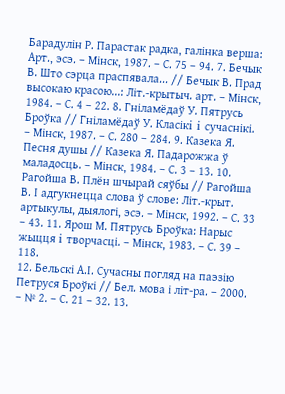Барадулін Р. Парастак радка, галінка верша: Арт., эсэ. – Мінск, 1987. – С. 75 – 94. 7. Бечык В. Што сэрца праспявала... // Бечык В. Прад высокаю красою...: Літ.-крытыч. арт. – Мінск, 1984. – С. 4 – 22. 8. Гнiламёдаў У. Пятрусь Броўка // Гнiламёдаў У. Класiкi i сучаснiкi. – Мінск, 1987. – С. 280 – 284. 9. Казека Я. Песня душы // Казека Я. Падарожжа ў маладосць. – Мінск, 1984. – С. 3 – 13. 10. Рагойша В. Плён шчырай сяўбы // Рагойша В. І адгукнецца слова ў слове: Лiт.-крыт. артыкулы, дыялогi, эсэ. – Мінск, 1992. – С. 33 – 43. 11. Ярош М. Пятрусь Броўка: Нарыс жыцця i творчасцi. – Мінск, 1983. – С. 39 – 118.
12. Бельскі А.І. Сучасны погляд на паэзію Петруся Броўкі // Бел. мова і літ-ра. – 2000. – № 2. – С. 21 – 32. 13.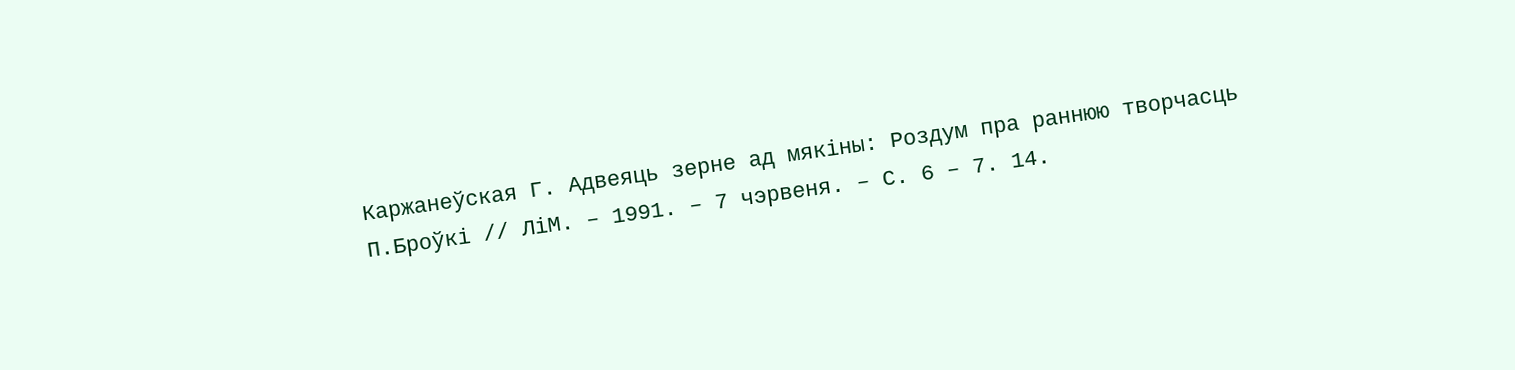Каржанеўская Г. Адвеяць зерне ад мякiны: Роздум пра раннюю творчасць П.Броўкi // ЛіМ. – 1991. – 7 чэрвеня. – С. 6 – 7. 14.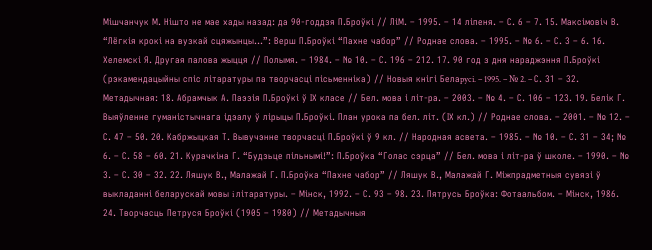Мiшчанчук М. Нiшто не мае хады назад: да 90-годдзя П.Броўкi // ЛiМ. – 1995. – 14 лiпеня. – С. 6 – 7. 15. Максiмовiч В. “Лёгкiя кpокi на вузкай сцяжынцы...”: Верш П.Броўкi “Пахне чабор” // Роднае слова. – 1995. – № 6. – С. 3 – 6. 16. Хелемскi Я. Другая палова жыцця // Полымя. – 1984. – № 10. – С. 196 – 212. 17. 90 год з дня нараджэння П.Броўкi (рэкамендацыйны спiс лiтаратуры па творчасцi пiсьменнiка) // Новыя кнiгi Белаpyci. – 1995. – № 2. – С. 31 – 32. Метадычная: 18. Абрамчык А. Паэзія П.Броўкі ў ІХ класе // Бел. мова і літ-ра. – 2003. – № 4. – С. 106 – 123. 19. Белік Г. Выяўленне гуманістычнага ідэалу ў лірыцы П.Броўкі. План урока па бел. літ. (ІХ кл.) // Роднае слова. – 2001. – № 12. – С. 47 – 50. 20. Кабржыцкая Т. Вывучэнне творчасцi П.Броўкi ў 9 кл. // Народная асвета. – 1985. – № 10. – С. 31 – 34; № 6. – С. 58 – 60. 21. Курачкіна Г. “Будзьце пільнымі!”: П.Броўка “Голас сэрца” // Бел. мова і літ-ра ў школе. – 1990. – № 3. – С. 30 – 32. 22. Ляшук В., Малажай Г. П.Броўка “Пахне чабор” // Ляшук В., Малажай Г. Мiжпрадметныя сувязi ў выкладаннi беларускай мовы i лiтаратуры. – Мінск, 1992. – С. 93 – 98. 23. Пятрусь Броўка: Фотаальбом. – Мінск, 1986. 24. Творчасць Петруся Броўкі (1905 – 1980) // Метадычныя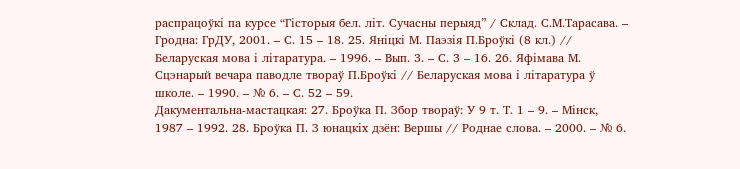распрацоўкі па курсе “Гісторыя бел. літ. Сучасны перыяд” / Склад. С.М.Тарасава. – Гродна: ГрДУ, 2001. – С. 15 – 18. 25. Янiцкi М. Паэзiя П.Броўкi (8 кл.) // Беларуская мова i лiтаратура. – 1996. – Вып. 3. – С. 3 – 16. 26. Яфiмава М. Сцэнарый вечара паводле твораў П.Броўкi // Беларуская мова i лiтаратура ў школе. – 1990. – № 6. – С. 52 – 59.
Дакументальна-мастацкая: 27. Броўка П. Збор твораў: У 9 т. Т. 1 – 9. – Мінск, 1987 – 1992. 28. Броўка П. З юнацкіх дзён: Вершы // Роднае слова. – 2000. – № 6.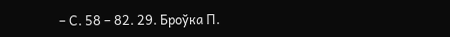– С. 58 – 82. 29. Броўка П.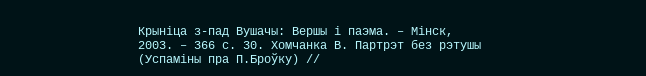Крыніца з-пад Вушачы: Вершы і паэма. – Мінск, 2003. – 366 с. 30. Хомчанка В. Партрэт без рэтушы (Успамiны пра П.Броўку) //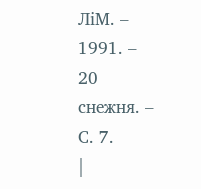ЛiМ. – 1991. – 20 снежня. – С. 7.
|